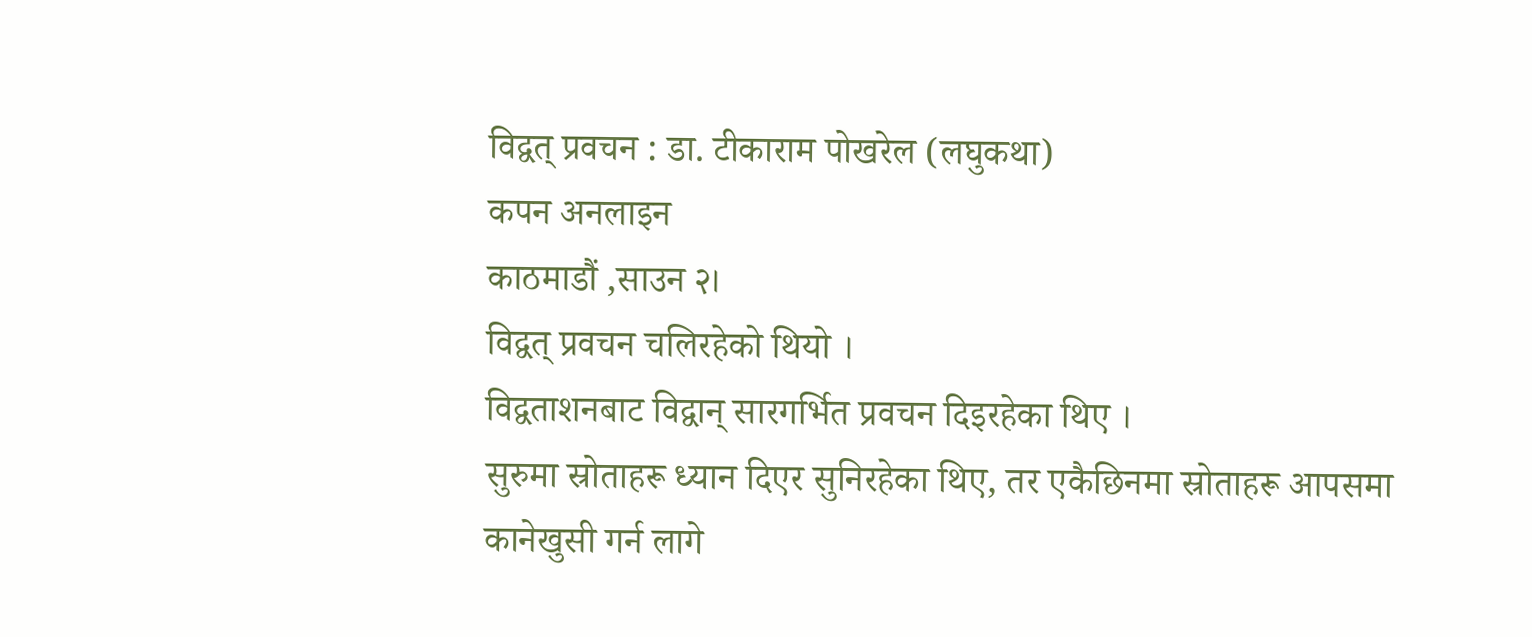विद्वत् प्रवचन : डा. टीकाराम पोखरेल (लघुकथा)
कपन अनलाइन
काठमाडौं ,साउन २।
विद्वत् प्रवचन चलिरहेको थियो ।
विद्वताशनबाट विद्वान् सारगर्भित प्रवचन दिइरहेका थिए ।
सुरुमा स्रोताहरू ध्यान दिएर सुनिरहेका थिए, तर एकैछिनमा स्रोताहरू आपसमा कानेखुसी गर्न लागे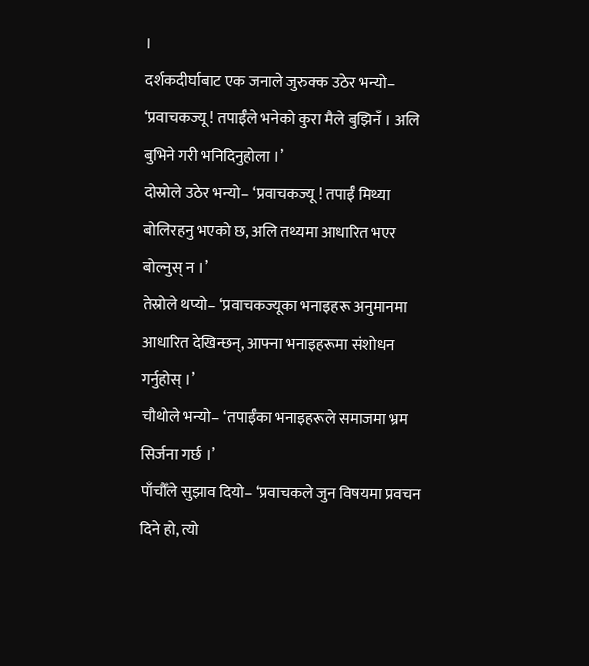।
दर्शकदीर्घाबाट एक जनाले जुरुक्क उठेर भन्यो– ‘प्रवाचकज्यू ! तपाईँले भनेको कुरा मैले बुझिनँ । अलि बुभिने गरी भनिदिनुहोला ।’
दोस्रोले उठेर भन्यो– ‘प्रवाचकज्यू ! तपाईँ मिथ्या बोलिरहनु भएको छ, अलि तथ्यमा आधारित भएर बोल्नुस् न ।’
तेस्रोले थप्यो– ‘प्रवाचकज्यूका भनाइहरू अनुमानमा आधारित देखिन्छन्, आफ्ना भनाइहरूमा संशोधन गर्नुहोस् ।’
चौथोले भन्यो– ‘तपाईँका भनाइहरूले समाजमा भ्रम सिर्जना गर्छ ।’
पाँचौँले सुझाव दियो– ‘प्रवाचकले जुन विषयमा प्रवचन दिने हो, त्यो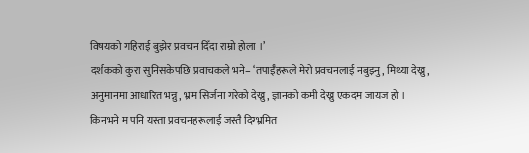विषयको गहिराई बुझेर प्रवचन दिँदा राम्रो होला ।’
दर्शकको कुरा सुनिसकेपछि प्रवाचकले भने– ‘तपाईँहरूले मेरो प्रवचनलाई नबुझ्नु, मिथ्या देख्नु, अनुमानमा आधारित भन्नु, भ्रम सिर्जना गरेको देख्नु, ज्ञानको कमी देख्नु एकदम जायज हो । किनभने म पनि यस्ता प्रवचनहरूलाई जस्तै दिग्भ्रमित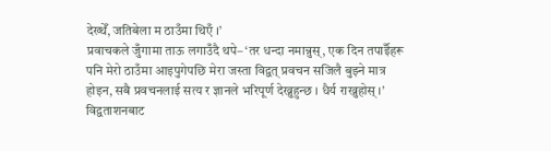देख्थेँ, जतिबेला म ठाउँमा थिएँ ।’
प्रवाचकले जुँगामा ताऊ लगाउँदै थपे– ‘तर धन्दा नमान्नुस्, एक दिन तपाईँहरू पनि मेरो ठाउँमा आइपुगेपछि मेरा जस्ता विद्वत् प्रवचन सजिलै बुझ्ने मात्र होइन, सबै प्रवचनलाई सत्य र ज्ञानले भरिपूर्ण देख्नुहुन्छ । धैर्य राख्नुहोस् ।’
विद्वताशनबाट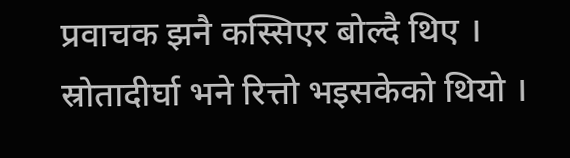प्रवाचक झनै कस्सिएर बोल्दै थिए । स्रोतादीर्घा भने रित्तो भइसकेको थियो ।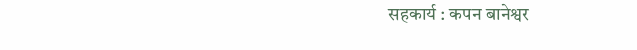सहकार्य : कपन बानेश्वर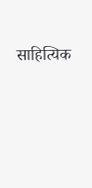साहित्यिक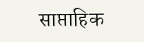साप्ताहिक